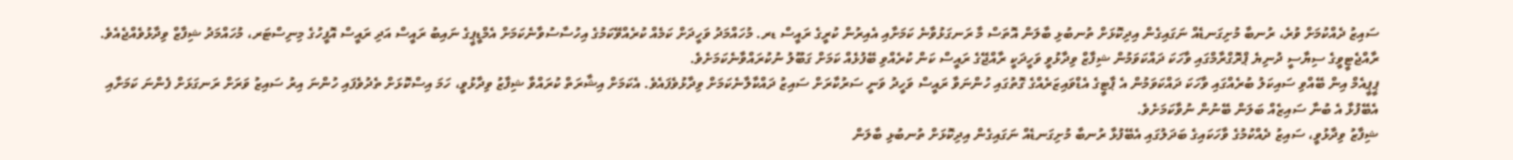ސައިޒު ދެއްކުމަށް ވުރެ، ރުނބާ މުށިގަނޑެއް ނަގައިގެން އިދިކޮޅަށް ތުނބުޅި ބާލަން އޮތަސް މާ ރަނގަޅުވާނެ ކަމަށާއި އެއިރުން ކުރީގެ ރައީސް ޑރ. މުހައްމަދު ވަހީދަށް ކަމެއް ކުރެއްވޭކަމުގެ އިހުސާސުވާނެކަމަށް އެމްޑީޕީގެ ނައިބު ރައީސް އަދި ރައީސް އޮފީހުގެ މިނިސްޓަރ، މުހައްމަދު ޝިފާޒް ވިދާޅުވެއްޖެއެވެ.
ރާއްޖެޓީވީގެ ސިޔާސީ ދުނިޔެ ޕްރޮގްރާމްގައި ވާހަކަ ދައްކަވަމުން ޝިފާޒް ވިދާޅުވީ ވަހީދަކީ ރާއްޖޭގެ ރައީސް ކަން ކުރެއްވި ބޭފުޅެއް ކަމަށް ގަބޫލު ނުކުރައްވާނެކަމަށެވެ.
ޕީޕީއެމް އިން ބޭއްވި ސައިކަލު ބުރެއްގައި ވާހަކަ ދައްކަވަމުން އެ ޕާޓީގެ އެޑްވައިޒަރެއްގެ ގޮތުގައި ހުންނަވާ ރައީސް ވަހީދު ވަނީ ސަރުކާރަށް ސައިޒު ދައްކާލާނެކަމަށް ވިދާޅުވެފައެވެ. އެކަމަށް އިޝާރަތް ކުރައްވާ ޝިފާޒު ވިދާޅުވީ، ހަމަ އިސްކޮޅަށް ތެދުވެފައި ހުންނަ އިރު ސައިޒު ވަރަށް ރަނގަޅަށް ފެންނަ ކަމަށާއި އެބޭފުޅާ އެ ބުނާ ސައިޒެއް ބަލަން ބޭނުން ނުވާކަމަށެވެ.
ޝިފާޒު ވިދާޅުވީ، ސައިޒު ދެއްކުމުގެ ވާހަކައިގެ ބަދަލުގައި އެބޭފުޅާ ރުނބާ މުށިގަނޑެއް ނަގައިގެން އިދިކޮޅަށް ތުނބުޅި ބާލަން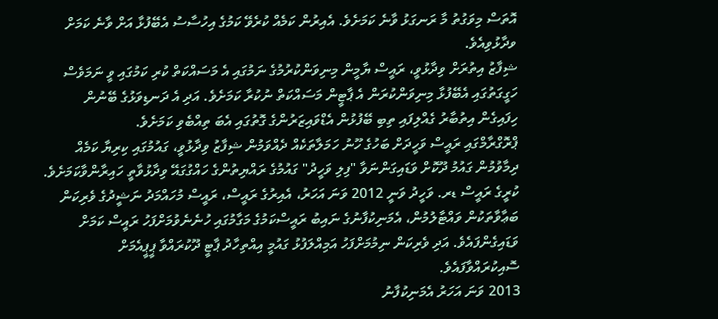އޮތަސް މިވަގުތު މާ ރަނގަޅު ވާނެ ކަމަށެވެ. އެއިރުން ކަމެއް ކުރެވޭ ކަމުގެ އިހުސާސު އެބޭފުޅާ އަށް ވާނެ ކަމަށް ވދާޅުވިއެވެ.
ޝިފާޒު އިތުރަށް ވިދާޅުވީ، ރައީސް ޔާމީން މިނިވަންކުރުމުގެ ނަމުގައި އެ މަސައްކަތް ކުރި ކަމުގައި ވީ ނަމަވެސް ހަގީގަތުގައި އެބޭފުޅާ މިނިވަންކުރަން އެ ޕާޓީން މަސައްކަތް ނުކުރާ ކަމަށެވެ. އަދި އެ ދަނޑިވަޅުގެ ބޭނުން ހިފައިގެން އިތުބާރު ގެއްލިފައި ތިބި ބޭފުޅުން އެޑްވައިޒަރުންގެ ގޮތުގައި އެބަ ތިއްބެވި ކަމަށެވެ.
ޕްރޮގްރާމްގައި ރައީސް ވަހީދަށް ބަހުގެ ހޫނު ހަމަލާތަކެއް ދެއްވަމުން ޝިފާޒު ވިދާޅުވީ، ގައުމުގައި ކިރިޔާ ކަމެއް ދިމާވުމުން ގައުމު ދޫކޮށް ވަޑައިގަންނަވާ "ފިލި ވަހީދު" ގައުމުގެ ރައްޔިތުންގެ ހައްގުގައޭ ވިދާޅުވާތީ ހައިރާންވާކަމަށެވެ.
ކުރީގެ ރައީސް ޑރ. ވަހީދު ވަނީ 2012 ވަނަ އަހަރު، އެއިރުގެ ރައީސް، ރައީސް މުހައްމަދު ނަޝީދުގެ ވެރިކަން ބަޢާވާތަކުން ވައްޓާލުމުން، އެމަނިކުފާނުގެ ނައިބު ރައީސްކަމުގެ މަގާމުގައި ހުނެނެވުމަށްފަހު ރައީސް ކަމަށް ވަޑައިގެންފައެވެ. އަދި ވެރިކަން ނިމުމަށްފަހު އަމިއްލަފުޅު ގައުމީ އިއްތިހާދު ޕާޓީ ދޫކުރައްވާ ޕީޕީއެމަށް ސޮއިކުރައްވާފައެވެ.
2013 ވަނަ އަހަރު އެމަނިކުފާނު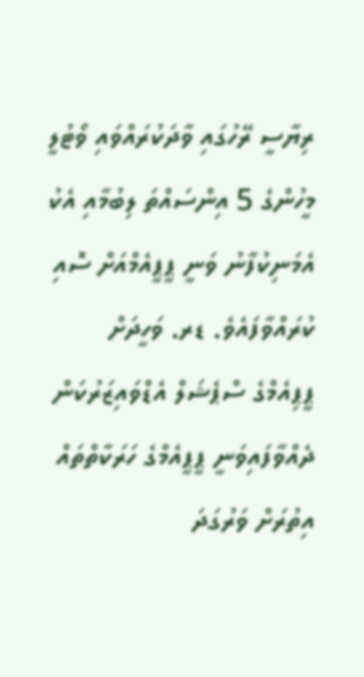ރިޔާސީ ރޭހުގައި ވާދަކުރައްވައި ވޯޓުލީ މީހުންގެ 5 އިންސައްތަ ލިބުމާއި އެކު އެމަނިކުފާނު ވަނީ ޕީޕީއެމްއަށް ސޮއި ކުރައްވާފައެވެ. ޑރ. ވަހީދަށް ޕީޕިއެމްގެ ސްޕެޝަލް އެޑްވައިޒަރުކަން ދެއްވާފައިވަނީ ޕީޕީއެމްގެ ހަރަކާތްތައް އިތުރަށް ވަރުގަދަ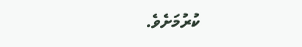ކުރުމަށެވެ.